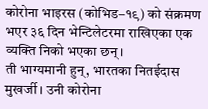कोरोना भाइरस (कोभिड–१९) को संक्रमण भएर ३६ दिन भेन्टिलेटरमा राखिएका एक व्यक्ति निको भएका छन्।
ती भाग्यमानी हुन्, भारतका नितईदास मुखर्जी। उनी कोरोना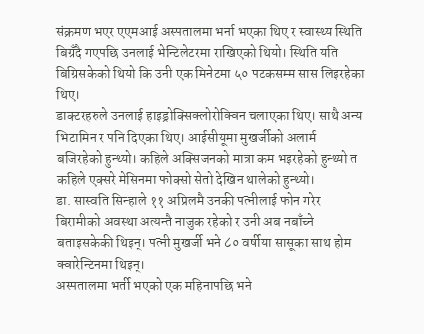संक्रमण भएर एएमआई अस्पतालमा भर्ना भएका थिए र स्वास्थ्य स्थिति बिग्रँदै गएपछि उनलाई भेन्टिलेटरमा राखिएको थियो। स्थिति यति बिग्रिसकेको थियो कि उनी एक मिनेटमा ५० पटकसम्म सास लिइरहेका थिए।
डाक्टरहरुले उनलाई हाइड्रोक्सिक्लोरोक्विन चलाएका थिए। साथै अन्य भिटामिन र पनि दिएका थिए। आईसीयूमा मुखर्जीको अलार्म बजिरहेको हुन्थ्यो। कहिले अक्सिजनको मात्रा कम भइरहेको हुन्थ्यो त कहिले एक्सरे मेसिनमा फोक्सो सेतो देखिन थालेको हुन्थ्यो।
डा. सास्वति सिन्हाले ११ अप्रिलमै उनकी पत्नीलाई फोन गरेर बिरामीको अवस्था अत्यन्तै नाजुक रहेको र उनी अब नबाँच्ने बताइसकेकी थिइन्। पत्नी मुखर्जी भने ८० वर्षीया सासूका साथ होम क्वारेन्टिनमा थिइन्।
अस्पतालमा भर्ती भएको एक महिनापछि भने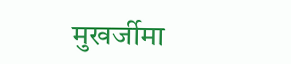मुखर्जीमा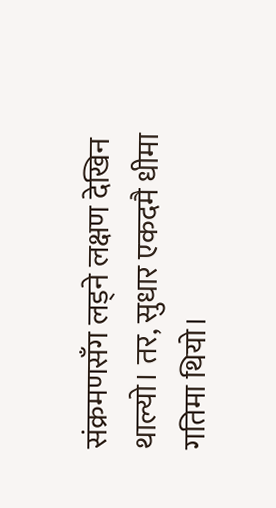संक्रमणसँग लड्ने लक्षण देखिन थाल्यो। तर, सुधार एकदमै धीमा गतिमा थियो।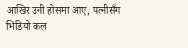आखिर उनी होसमा आए, पत्नीसँग भिडियो कल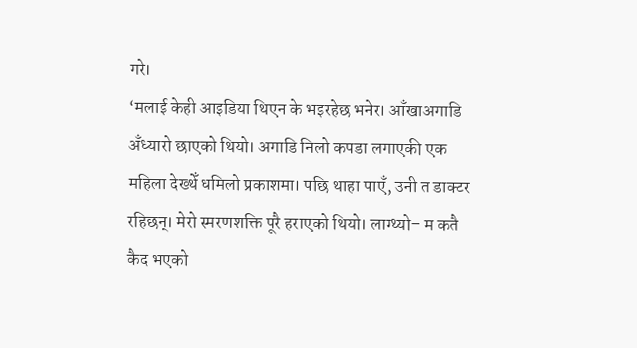गरे।
‘मलाई केही आइडिया थिएन के भइरहेछ भनेर। आँखाअगाडि अँध्यारो छाएको थियो। अगाडि निलो कपडा लगाएकी एक महिला देख्थेँ धमिलो प्रकाशमा। पछि थाहा पाएँ, उनी त डाक्टर रहिछन्। मेरो स्मरणशक्ति पूरै हराएको थियो। लाग्थ्यो– म कतै कैद भएको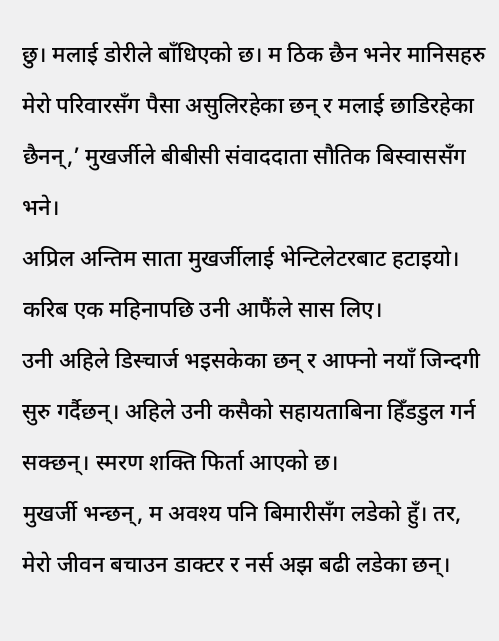छु। मलाई डोरीले बाँधिएको छ। म ठिक छैन भनेर मानिसहरु मेरो परिवारसँग पैसा असुलिरहेका छन् र मलाई छाडिरहेका छैनन्,’ मुखर्जीले बीबीसी संवाददाता सौतिक बिस्वाससँग भने।
अप्रिल अन्तिम साता मुखर्जीलाई भेन्टिलेटरबाट हटाइयो। करिब एक महिनापछि उनी आफैंले सास लिए।
उनी अहिले डिस्चार्ज भइसकेका छन् र आफ्नो नयाँ जिन्दगी सुरु गर्दैछन्। अहिले उनी कसैको सहायताबिना हिँडडुल गर्न सक्छन्। स्मरण शक्ति फिर्ता आएको छ।
मुखर्जी भन्छन्, म अवश्य पनि बिमारीसँग लडेको हुँ। तर, मेरो जीवन बचाउन डाक्टर र नर्स अझ बढी लडेका छन्।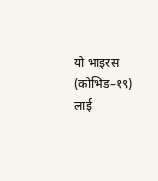यो भाइरस (कोभिड–१९) लाई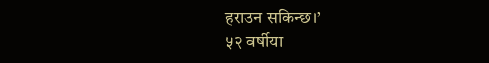हराउन सकिन्छ।’
५२ वर्षीया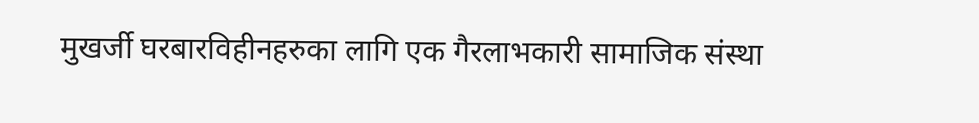मुखर्जी घरबारविहीनहरुका लागि एक गैरलाभकारी सामाजिक संस्था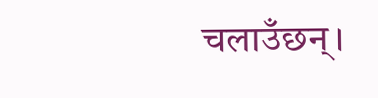चलाउँछन्।